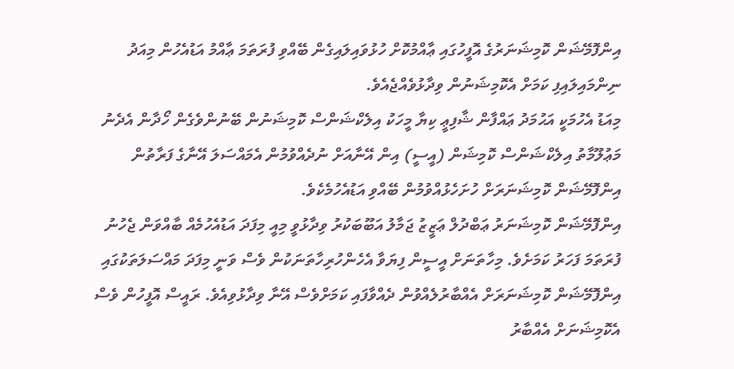އިންފޮމޭޝަން ކޮމިޝަނަރުގެ އޮފީހުގައި ޢާއްމުކޮށް ހުޅުވައިލައިގެން ބޭއްވި ފުރަތަމަ ޢާއްމު އަޑުއެހުން މިއަދު ނިންމައިލައިފި ކަމަށް އެކޮމިޝަނުން ވިދާޅުވެއްޖެއެވެ.
މިއަޑު އެހުމަކީ އަޙުމަދު ޢައްފާން ޝާފިޢީ ކިޔާ މީހަކު އިލެކްޝަންސް ކޮމިޝަނުން ބޭނުންވެގެން ހޯދާން އެދެނު މަޢުލޫމާތު އިލެކްޝަންސް ކޮމިޝަން (އީސީ) އިން އޭނާއަށް ނުދެއްވުމުން އެމައްސަލަ އޭނާގެ ފަރާތުން އިންފޮމޭޝަން ކޮމިޝަނަރަށް ހުށަހެޅުއްވުމުން ބޭއްވި އަޑުއެހުމެކެވެ.
އިންފޮމޭޝަން ކޮމިޝަނަރު ޢަބްދުލް ޢަޒީޒު ޖަމާލު އަބޫބަކުރު ވިދާޅުވީ މިއީ މިފަދަ އަޑުއެހުމެއް ބާއްވަން ޖެހުނު ފުރަތަމަ ފަހަރު ކަމަށެވެ. މިހާތަނަށް އީސީން ފިޔަވާ އެހެންހުރިހާތަނަކުން ވެސް ވަނީ މިފަދަ މައްސަލަތަކުގައި އިންފޮމޭޝަން ކޮމިޝަނަރަށް އެއްބާރުލެއްވުން ދެއްވާފައި ކަމަށްވެސް އޭނާ ވިދާޅުވިއެވެ. ރައީސް އޮފީހުން ވެސް އެކޮމިޝަނަށް އެއްބާރު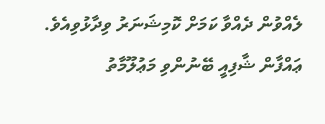ލެއްވުން ދެއްވާ ކަމަށް ކޮމިޝަނަރު ވިދާޅުވިއެވެ.
ޢައްފާން ޝާފިއީ ބޭނުންވި މަޢުލޫމާތު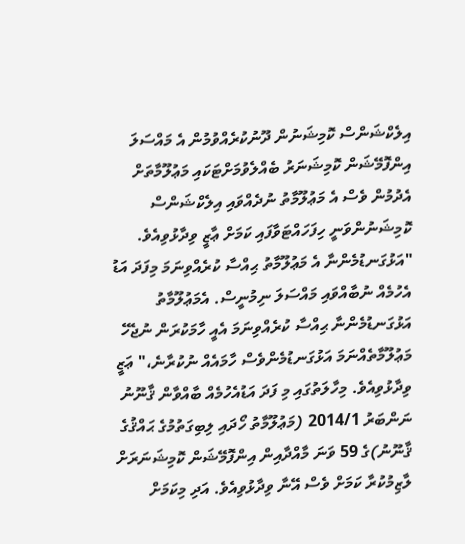އިލެކްޝަންސް ކޮމިޝަނުން ދޫނުކުރެއްވުމުން އެ މައްސަލަ އިންފޮމޭޝަން ކޮމިޝަނަރު ބެއްލެވުމަށްޓަކައި މަޢުލޫމާތަށް އެދުމުން ވެސް އެ މަޢުލޫމާތު ނުދެއްވައި އިލެކްޝަންސް ކޮމިޝަނުންވަނީ ހިފަހައްޓަވާފައި ކަމަށް ޢާޒީ ވިދާޅުވިއެވެ. "އަޅުގަނޑުމެންނާ އެ މަޢުލޫމާތު ޙިއްސާ ކުރެއްވިނަމަ މިފަދަ އަޑު އެހުމެއް ނުބާއްވައި މައްސަލަ ނިމުނީސް. އެމަޢުލޫމާތު އަޅުގަނޑުމެންނާ ޙިއްސާ ކުރެއްވިނަމަ އެއީ ހާމަކުރަން ނުޖެހޭ މަޢުލޫމާތެއްނަމަ އަޅުގަނޑުމެންވެސް ހާމައެއް ނުކުރާނެ،" ޢަޒީ ވިދާޅުވިއެވެ. މިހާލަތުގައި މި ފަދަ އަޑުއެހުމެއް ބާއްވާން ޤާނޫނު ނަންބަރު 2014/1 (މަޢުލޫމާތު ހޯދައި ލިބިގަތުމުގެ ޙައްޤުގެ ޤާނޫނު)ގެ 59 ވަނަ މާއްދާއިން އިންފޮމޭޝަން ކޮމިޝަނަރަށް ލާޒިމުކުރާ ކަމަށް ވެސް އޭނާ ވިދާޅުވިއެވެ. އަދި މިކަމަށް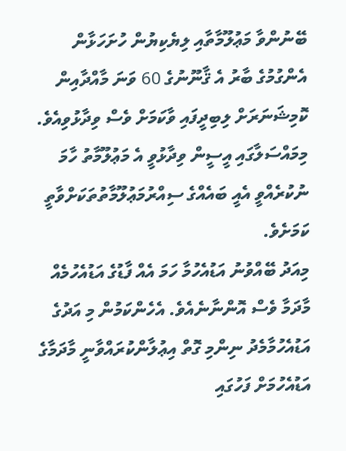ބޭނުންވާ މަޢުލޫމާތާއި ލިޔެކިޔުން ހުށަހަޅާން އެންގުމުގެ ބާރު އެ ޤާނޫނުގެ 60 ވަނަ މާއްދާއިން ކޮމިޝަނަރަށް ލިބިދީފައި ވާކަމަށް ވެސް ވިދާޅުވިއެވެ.
މިމައްސަލާގައި އީސީން ވިދާޅުވީ އެ މަޢުލޫމާތު ހާމަ ނުކުރެއްވީ އެއީ ބައެއްގެ ސިއްރުމަޢުލޫމާތުތަކަށްވާތީ ކަމަށެވެ.
މިއަދު ބޭއްވުނު އަޑުއެހުމާ ހަމަ އެއް ފާޑުގެ އަޑުއެހުމެއް މާދަމާ ވެސް އޮންނާނެއެވެ. އެހެންކަމުން މި އަދުގެ އަޑުއެހުމާމެދު ނިންމި ގޮތް އިޢުލާންކުރައްވާނީ މާދަމާގެ އަޑުއެހުމަށް ފަހުގައި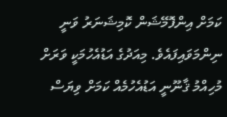ކަމަށް އިންފޮމޭޝަން ކޮމިޝަނަރު ވަނީ ނިންމަވައިފައެވެ. މިއަދުގެ އަޑުއެހުމަކީ ވަރަށް މުހިއްމު ޤާނޫނީ އަޑުއެހުމެއް ކަމަށް ވިޔަސް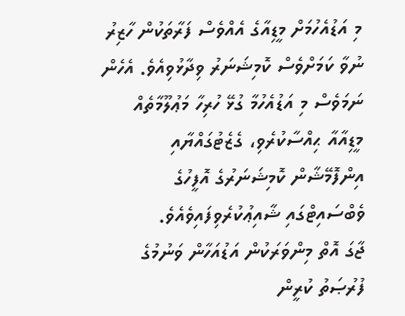މި އަޑުއެހުމަށް މީޑިއާގެ އެއްވެސް ފަރާތަކުން ހާޒިރު ނުވާ ކަމަށްވެސް ކޮމިޝަނަރު ވިދާޅުވިއެވެ. އެހެން ނަމަވެސް މި އަޑުއެހުމާ ގުޅޭ ހުރިހާ މަޢުލޫމާތެއް މީޑިއާއާ ޙިއްސާކުރެވި، ގެޒެޓުގައްޔާއި އިންފޮމޭޝާން ކޮމިޝަނަރުގެ އޮފީހުގެ ވެބްސައިޓްގައި ޝާއިޢުކުރެވިފައިވެއެވެ.
ޖާގަ އޮތް މިންވަރަކުން އަޑުއަހާން ވަނުމުގެ ފުރުޞަތު ކުރީން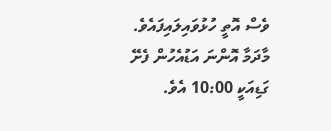ވެސް އޮތީ ހުޅުވައިލައިފައެވެ. މާދަމާ އޮންނަ އަޑުއެހުން ފެށޭ ގަޑިއަކީ 10:00 އެވެ.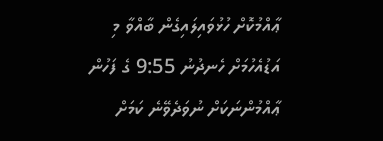ޢާއްމުކޮށް ހުޅުވައިލައިގެން ބާއްވާ މި އަޑުއެހުމަށް ހެނދުނު 9:55 ގެ ފަހުން ޢާއްމުންނަކަށް ނުވަދެވޭނެ ކަމަށް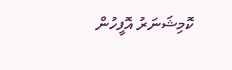ކޮމިޝަނަރު އޮފީހުން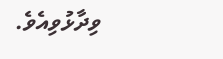ވިދާޅުވިއެވެ.